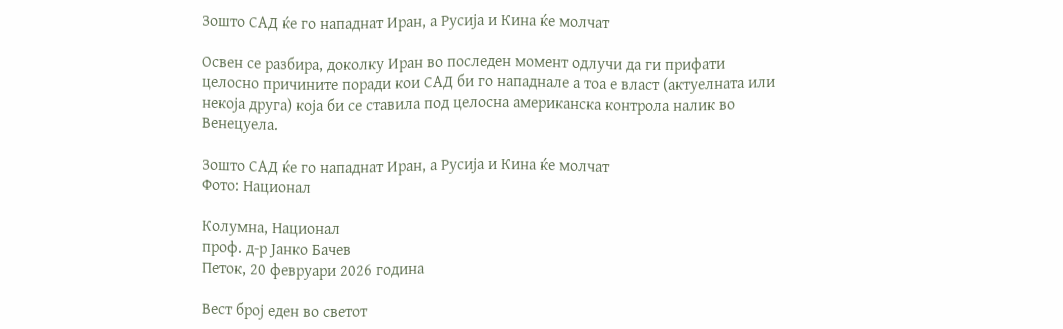Зошто САД ќе го нападнат Иран, а Русија и Кина ќе молчат

Освен се разбира, доколку Иран во последен момент одлучи да ги прифати целосно причините поради кои САД би го нападнале а тоа е власт (актуелната или некоја друга) која би се ставила под целосна американска контрола налик во Венецуела.

Зошто САД ќе го нападнат Иран, а Русија и Кина ќе молчат
Фото: Национал

Колумна, Национал
проф. д-р Јанко Бачев
Петок, 20 февруари 2026 година

Вест број еден во светот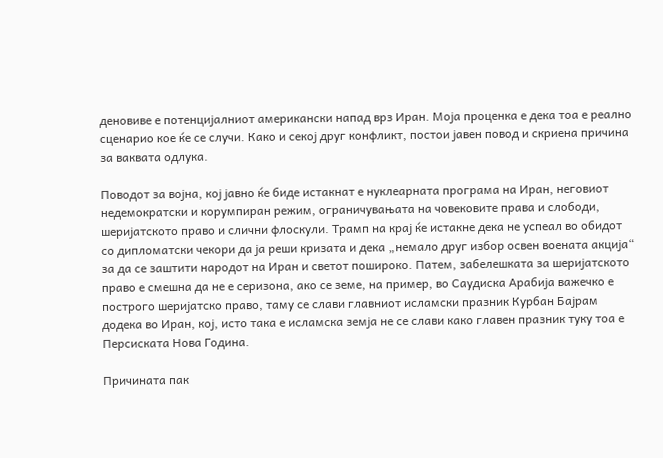деновиве е потенцијалниот американски напад врз Иран. Моја проценка е дека тоа е реално сценарио кое ќе се случи. Како и секој друг конфликт, постои јавен повод и скриена причина за ваквата одлука.

Поводот за војна, кој јавно ќе биде истакнат е нуклеарната програма на Иран, неговиот недемократски и корумпиран режим, ограничувањата на човековите права и слободи, шеријатското право и слични флоскули. Трамп на крај ќе истакне дека не успеал во обидот со дипломатски чекори да ја реши кризата и дека „немало друг избор освен воената акција“ за да се заштити народот на Иран и светот пошироко. Патем, забелешката за шеријатското право е смешна да не е серизона, ако се земе, на пример, во Саудиска Арабија важечко е построго шеријатско право, таму се слави главниот исламски празник Курбан Бајрам додека во Иран, кој, исто така е исламска земја не се слави како главен празник туку тоа е Персиската Нова Година.

Причината пак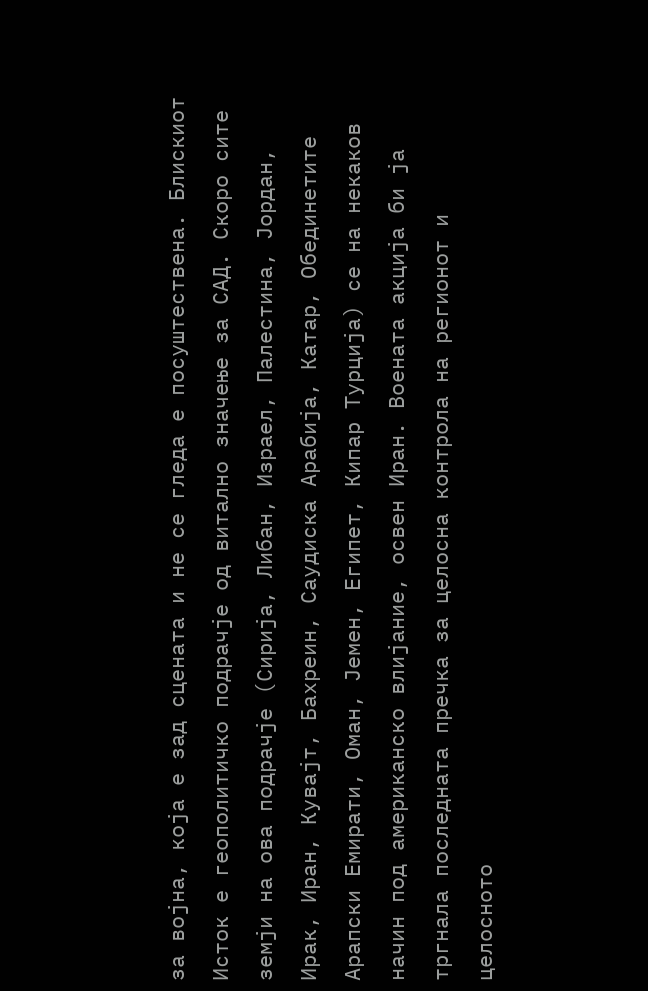за војна, која е зад сцената и не се гледа е посуштествена. Блискиот Исток е геополитичко подрачје од витално значење за САД. Скоро сите земји на ова подрачје (Сирија, Либан, Израел, Палестина, Јордан, Ирак, Иран, Кувајт, Бахреин, Саудиска Арабија, Катар, Обединетите Арапски Емирати, Оман, Јемен, Египет, Кипар Турција) се на некаков начин под американско влијание, освен Иран. Воената акција би ја тргнала последната пречка за целосна контрола на регионот и целосното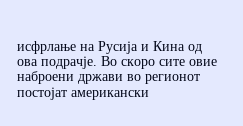исфрлање на Русија и Кина од ова подрачје. Во скоро сите овие наброени држави во регионот постојат американски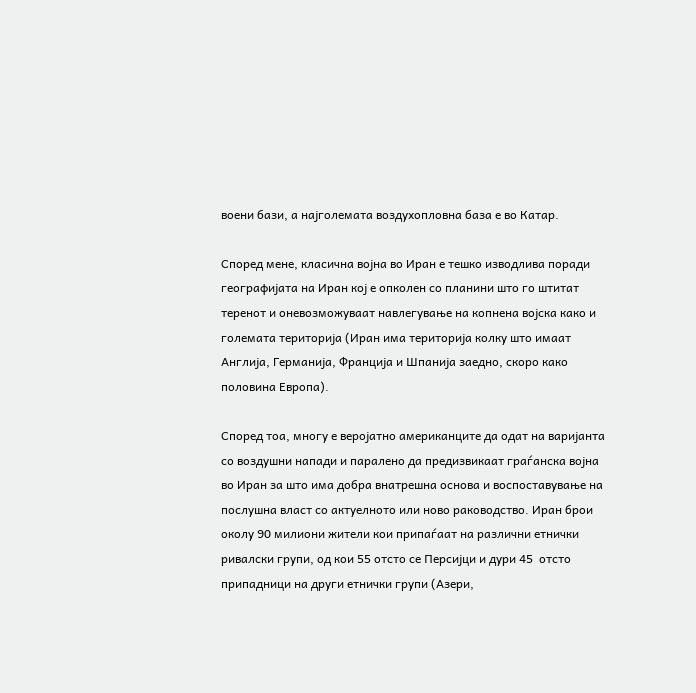воени бази, а најголемата воздухопловна база е во Катар.

Според мене, класична војна во Иран е тешко изводлива поради географијата на Иран кој е опколен со планини што го штитат теренот и оневозможуваат навлегување на копнена војска како и големата територија (Иран има територија колку што имаат Англија, Германија, Франција и Шпанија заедно, скоро како половина Европа).

Според тоа, многу е веројатно американците да одат на варијанта со воздушни напади и паралено да предизвикаат граѓанска војна во Иран за што има добра внатрешна основа и воспоставување на послушна власт со актуелното или ново раководство. Иран брои околу 90 милиони жители кои припаѓаат на различни етнички ривалски групи, од кои 55 отсто се Персијци и дури 45  отсто припадници на други етнички групи (Азери,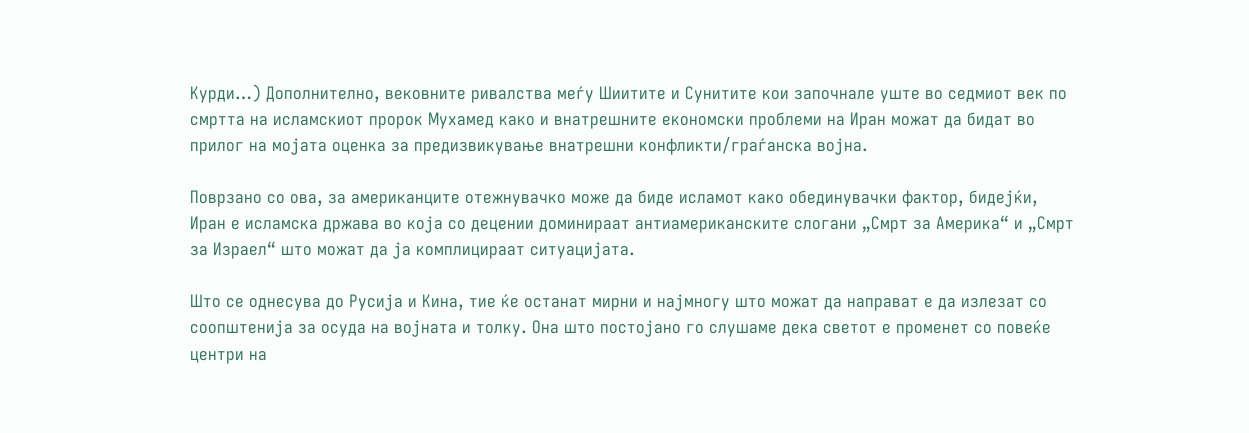Курди…) Дополнително, вековните ривалства меѓу Шиитите и Сунитите кои започнале уште во седмиот век по смртта на исламскиот пророк Мухамед како и внатрешните економски проблеми на Иран можат да бидат во прилог на мојата оценка за предизвикување внатрешни конфликти/граѓанска војна.

Поврзано со ова, за американците отежнувачко може да биде исламот како обединувачки фактор, бидејќи, Иран е исламска држава во која со децении доминираат антиамериканските слогани „Смрт за Америка“ и „Смрт за Израел“ што можат да ја комплицираат ситуацијата.

Што се однесува до Русија и Кина, тие ќе останат мирни и најмногу што можат да направат е да излезат со соопштенија за осуда на војната и толку. Она што постојано го слушаме дека светот е променет со повеќе центри на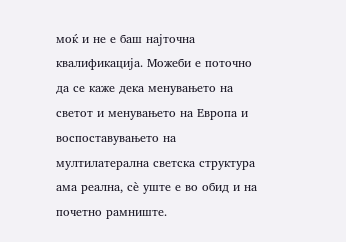моќ и не е баш најточна квалификација. Можеби е поточно да се каже дека менувањето на светот и менувањето на Европа и воспоставувањето на мултилатерална светска структура ама реална, сè уште е во обид и на почетно рамниште.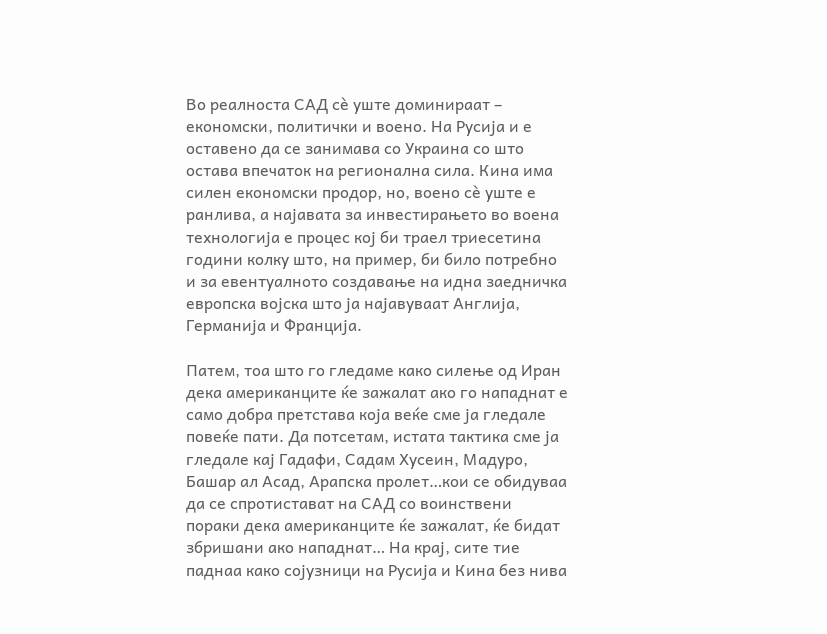Во реалноста САД сè уште доминираат – економски, политички и воено. На Русија и е оставено да се занимава со Украина со што остава впечаток на регионална сила. Кина има силен економски продор, но, воено сè уште е ранлива, а најавата за инвестирањето во воена технологија е процес кој би траел триесетина години колку што, на пример, би било потребно и за евентуалното создавање на идна заедничка европска војска што ја најавуваат Англија, Германија и Франција.

Патем, тоа што го гледаме како силење од Иран дека американците ќе зажалат ако го нападнат е само добра претстава која веќе сме ја гледале повеќе пати. Да потсетам, истата тактика сме ја гледале кај Гадафи, Садам Хусеин, Мадуро, Башар ал Асад, Арапска пролет…кои се обидуваа да се спротистават на САД со воинствени пораки дека американците ќе зажалат, ќе бидат збришани ако нападнат… На крај, сите тие паднаа како сојузници на Русија и Кина без нива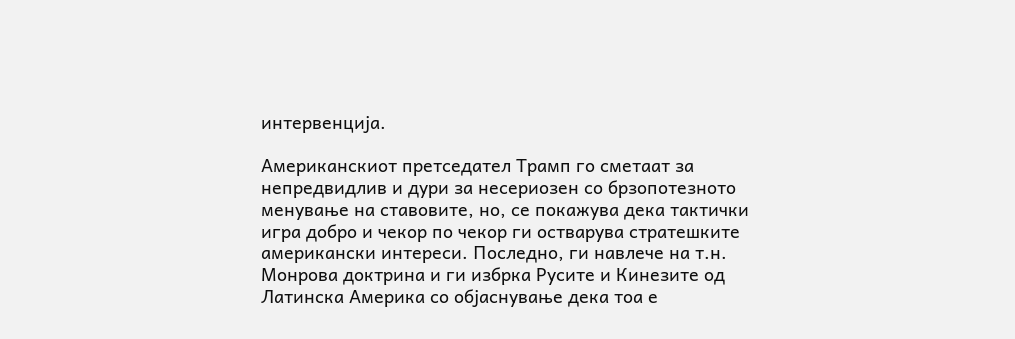интервенција.

Американскиот претседател Трамп го сметаат за непредвидлив и дури за несериозен со брзопотезното менување на ставовите, но, се покажува дека тактички игра добро и чекор по чекор ги остварува стратешките американски интереси. Последно, ги навлече на т.н. Монрова доктрина и ги избрка Русите и Кинезите од Латинска Америка со објаснување дека тоа е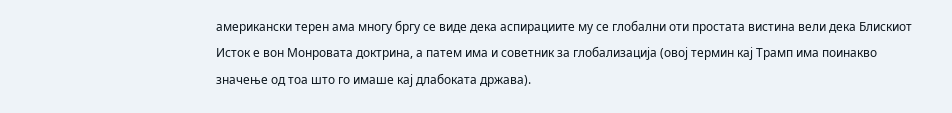американски терен ама многу бргу се виде дека аспирациите му се глобални оти простата вистина вели дека Блискиот Исток е вон Монровата доктрина, а патем има и советник за глобализација (овој термин кај Трамп има поинакво значење од тоа што го имаше кај длабоката држава).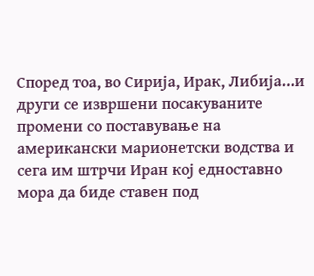Според тоа, во Сирија, Ирак, Либија…и други се извршени посакуваните промени со поставување на американски марионетски водства и сега им штрчи Иран кој едноставно мора да биде ставен под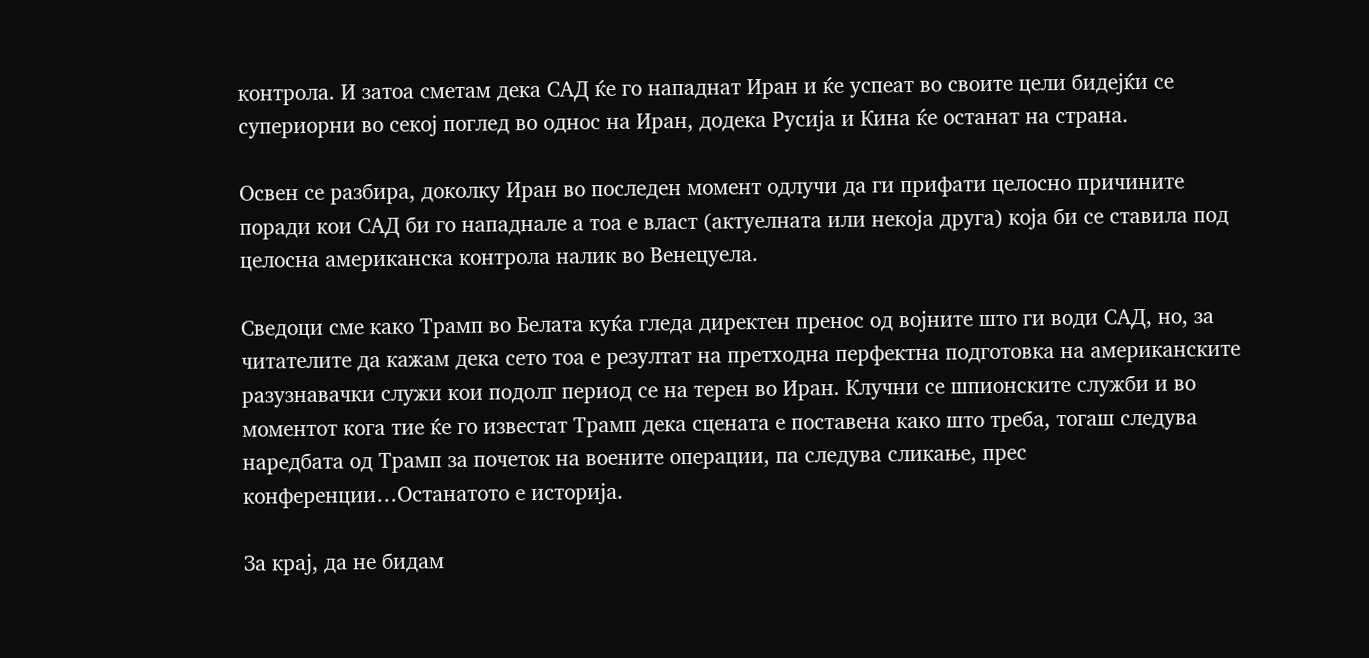контрола. И затоа сметам дека САД ќе го нападнат Иран и ќе успеат во своите цели бидејќи се супериорни во секој поглед во однос на Иран, додека Русија и Кина ќе останат на страна.

Освен се разбира, доколку Иран во последен момент одлучи да ги прифати целосно причините поради кои САД би го нападнале а тоа е власт (актуелната или некоја друга) која би се ставила под целосна американска контрола налик во Венецуела.

Сведоци сме како Трамп во Белата куќа гледа директен пренос од војните што ги води САД, но, за читателите да кажам дека сето тоа е резултат на претходна перфектна подготовка на американските разузнавачки служи кои подолг период се на терен во Иран. Клучни се шпионските служби и во моментот кога тие ќе го известат Трамп дека сцената е поставена како што треба, тогаш следува наредбата од Трамп за почеток на воените операции, па следува сликање, прес конференции…Останатото е историја.

За крај, да не бидам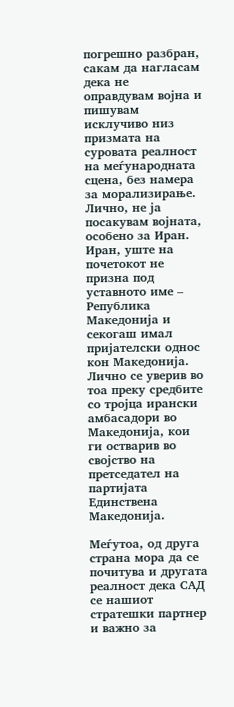погрешно разбран, сакам да нагласам дека не оправдувам војна и пишувам исклучиво низ призмата на суровата реалност на меѓународната сцена, без намера за морализирање. Лично, не ја посакувам војната, особено за Иран. Иран, уште на почетокот не призна под уставното име – Република Македонија и секогаш имал пријателски однос кон Македонија. Лично се уверив во тоа преку средбите со тројца ирански амбасадори во Македонија, кои ги остварив во својство на претседател на партијата Единствена Македонија.

Меѓутоа, од друга страна мора да се почитува и другата реалност дека САД се нашиот стратешки партнер и важно за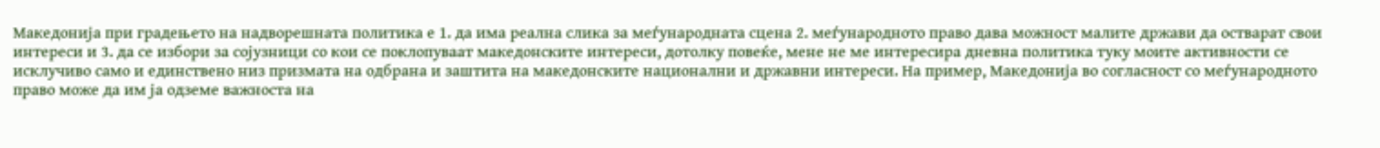Македонија при градењето на надворешната политика е 1. да има реална слика за меѓународната сцена 2. меѓународното право дава можност малите држави да остварат свои интереси и 3. да се избори за сојузници со кои се поклопуваат македонските интереси, дотолку повеќе, мене не ме интересира дневна политика туку моите активности се исклучиво само и единствено низ призмата на одбрана и заштита на македонските национални и државни интереси. На пример, Македонија во согласност со меѓународното право може да им ја одземе важноста на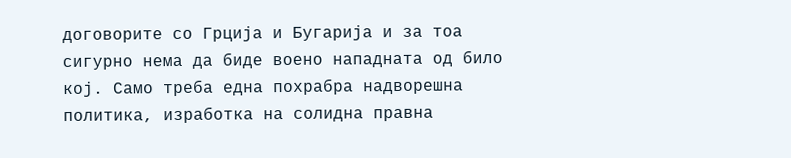договорите со Грција и Бугарија и за тоа сигурно нема да биде воено нападната од било кој. Само треба една похрабра надворешна политика, изработка на солидна правна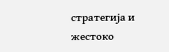стратегија и жестоко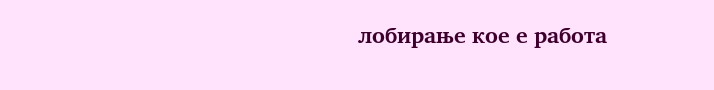лобирање кое е работа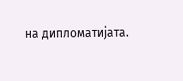на дипломатијата.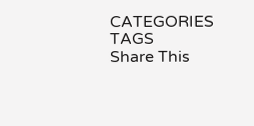CATEGORIES
TAGS
Share This